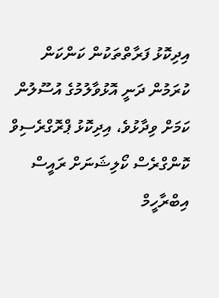އިދިކޮޅު ފަރާތްތަކުން ކަންކަން ކުރަމުން ދަނީ އޮޅުވާލުމުގެ އުސޫލުން ކަމަށް ވިދާޅުވެ، އިދިކޮޅު ޕްރޮގްރެސިވް ކޮންގްރެސް ކޯލިޝަނަށް ރައީސް އިބްރާހީމް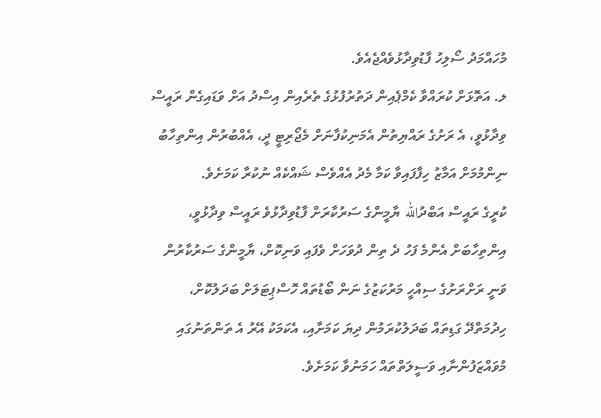މުހައްމަދު ސޯލިހު ފާޑުވިދާޅުވެއްޖެއެވެ.
ލ. އަތޮޅަށް ކުރައްވާ ކެމްޕެއިން ދަތުރުފުޅުގެ ތެރެއިން އިސްދު އަށް ވަޑައިގެން ރައީސް ވިދާޅުވީ، އެ ރަށުގެ ރައްޔިތުން އެމަނިކުފާނަށް މެޖޯރިޓީ ދީ، އެއްބުރުން އިންތިހާބު ނިންމުމަށް އަމާޒު ހިފާފައިވާ ކަމާ މެދު އެއްވެސް ޝައްކެއް ނުކުރާ ކަމަށެވެ.
ކުރީގެ ރައީސް އަބްދުالله ޔާމީންގެ ސަރުކާރަށް ފާޑުވިދާޅުވެ ރައީސް ވިދާޅުވީ، އިންތިހާބަށް އެންމެ ފަހު ދެ ތިން ދުވަހަށް ވެފައި ވަނިކޮށް، ޔާމީންގެ ސަރުކާރުން ވަނީ ރަށްރަށުގެ ސިއްހީ މަރުކަޒުގެ ނަން ބޯޑުތައް ހޮސްޕިޓަލަށް ބަދަލުކޮށް، ހިދުމަތްދޭ ގަޑިތައް ބަދަލުކުރަމުން ދިޔަ ކަމަށާއި، އެކަމަކު އޭރު އެ ތަންތަނުގައި މުވައްޒަފުންނާއި ވަސީލަތްތައް ހަމަނުވާ ކަމަށެވެ.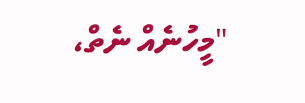"މީހުނެއް ނެތް،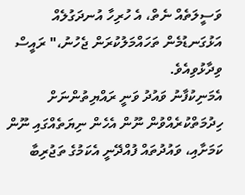ވަސީލަތެއް ނެތް، އެ ހުރިހާ އުނދަގުލެއް އަޅުގަނޑުމެން ތަހައްމަލުކުރަން ޖެހުނު،" ރައީސް ވިދާޅުވިއެވެ.
އެމަނިކުފާނު ވައުދު ވަނީ ރައްޔިތުންނަށް ހިދުމަތްކުރެއްވުން ނޫން އެހެން ނިޔަތެއްގައި ނޫން ކަމަށާއި، ވައުދުތައް ފުއްދޭނީ އެކަމުގެ ތަޖުރިބާ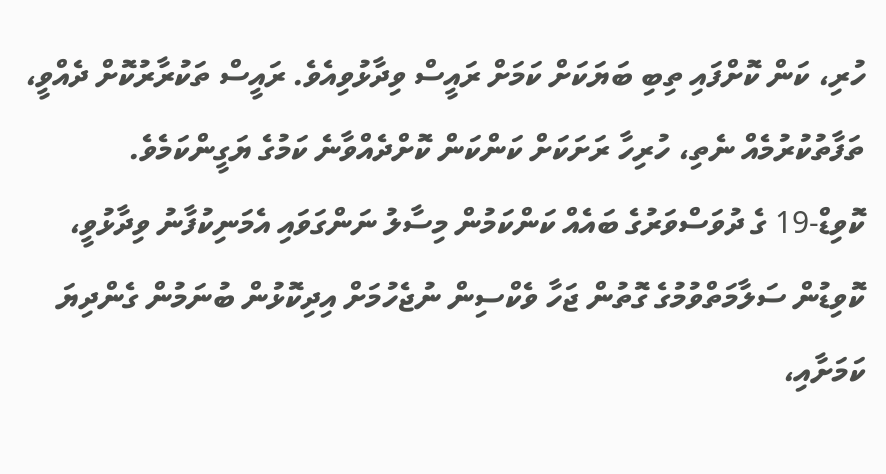ހުރި، ކަން ކޮށްފައި ތިބި ބަޔަކަށް ކަމަށް ރައީސް ވިދާޅުވިއެވެ. ރައީސް ތަކުރާރުކޮށް ދެއްވީ، ތަފާތުކުރުމެއް ނެތި، ހުރިހާ ރަށަކަށް ކަންކަން ކޮށްދެއްވާނެ ކަމުގެ ޔަގީންކަމެވެ.
ކޮވިޑް-19 ގެ ދުވަސްވަރުގެ ބައެއް ކަންކަމުން މިސާލު ނަންގަވައި އެމަނިކުފާނު ވިދާޅުވީ، ކޮވިޑުން ސަލާމަތްވުމުގެ ގޮތުން ޖަހާ ވެކްސިން ނުޖެހުމަށް އިދިކޮޅުން ބުނަމުން ގެންދިޔަ ކަމަށާއި،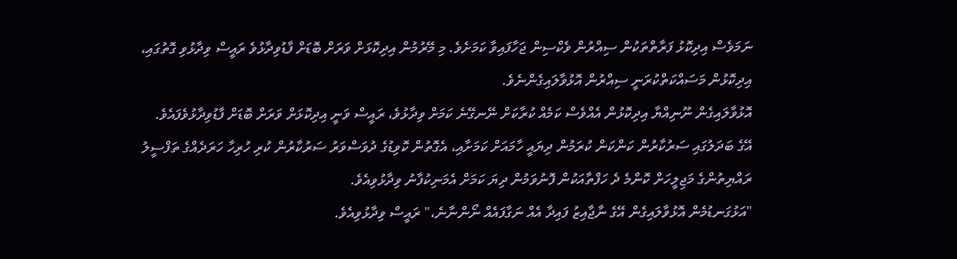ނަމަވެސް އިދިކޮޅު ފަރާތްތަކުން ސިއްރުން ވެކްސިން ޖަހާފައިވާ ކަމަށެވެ. މި މޭރުމުން އިދިކޮޅަށް ވަރަށް ބޮޑަށް ފާޑުވިދާޅުވެ ރައީސް ވިދާޅުވި ގޮތުގައި، އިދިކޮޅުން މަސައްކަތްކުރަނީ ސިއްރުން އޮޅުވާލައިގެންނެވެ.
އޮޅުވާލައިގެން ނޫނިއްޔާ އިދިކޮޅުން އެއްވެސް ކަމެއް ކުރާކަށް ނޭނގޭނެ ކަމަށް ވިދާޅުވެ، ރައީސް ވަނީ އިދިކޮޅަށް ވަރަށް ބޮޑަށް ފާޑުވިދާޅުވެފައެވެ.
އޭގެ ބަދަލުގައި ސަރުކާރުން ކަންކަން ކުރަމުން ދިޔައީ ހާމައަށް ކަމަށާއި، އެގޮތުން ކޮވިޑުގެ ދުވަސްވަރު ސަރުކާރުން ކުރި ހުރިހާ ހަރަދެއްގެ ތަފްސީލު ރައްޔިތުންގެ މަޖިލީހަށް ކޮންމެ ދެ ހަފްތާއަކުން ފޮނުވަމުން ދިޔަ ކަމަށް އެމަނިކުފާނު ވިދާޅުވިއެވެ.
"އަޅުގަނޑުމެން އޮޅުވާލައިގެން އޭގެ ނާޖާއިޒު ފައިދާ އެއް ނަގާފައެއް ނޯންނާނެ،" ރައީސް ވިދާޅުވިއެވެ.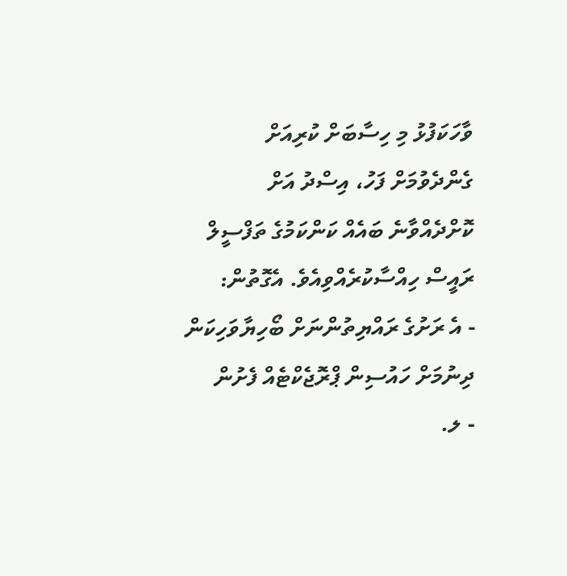ވާހަކަފުޅު މި ހިސާބަށް ކުރިއަށް ގެންދެވުމަށް ފަހު، އިސްދު އަށް ކޮށްދެއްވާނެ ބައެއް ކަންކަމުގެ ތަފްސީލް ރައީސް ހިއްސާކުރެއްވިއެވެ. އެގޮތުން:
- އެ ރަށުގެ ރައްޔިތުންނަށް ބޯހިޔާވަހިކަން ދިނުމަށް ހައުސިން ޕްރޮޖެކްޓެއް ފެށުން
- ލ.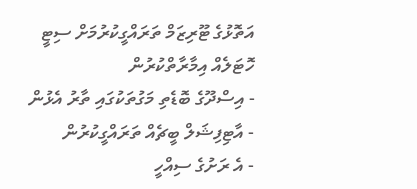އަތޮޅުގެ ޓޫރިޒަމް ތަރައްގީކުރުމަށް ސިޓީ ހޮޓަލެއް އިމާރާތްކުރުން
- އިސްދޫގެ ބޮޑެތި މަގުތަކުގައި ތާރު އެޅުން
- އާޓިފިޝަލް ބީޗެއް ތަރައްގީކުރުން
- އެ ރަށުގެ ސިއްހީ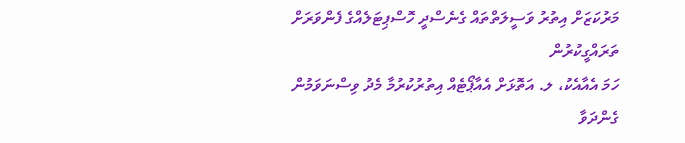މަރުކަޒަށް އިތުރު ވަސީލަތްތައް ގެނެސްދީ ހޮސްޕިޓަލެއްގެ ފެންވަރަށް ތަރައްގީކުރުން
ހަމަ އެއާއެކު، ލ. އަތޮޅަށް އެއާޕޯޓެއް އިތުރުކުރުމާ މެދު ވިސްނަވަމުން ގެންދަވާ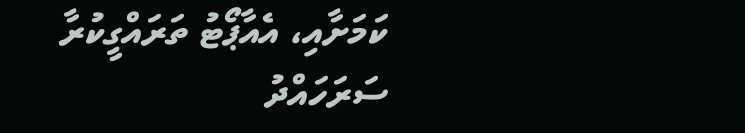ކަމަށާއި، އެއާޕޯޓު ތަރައްގީކުރާ ސަރަހައްދު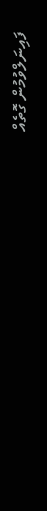ފައިނަލްވުމުން ގޮތެއް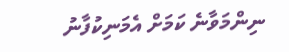ނިންމަވާނެ ކަމަށް އެމަނިކުފާނު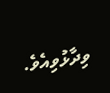ވިދާޅުވިއެވެ.